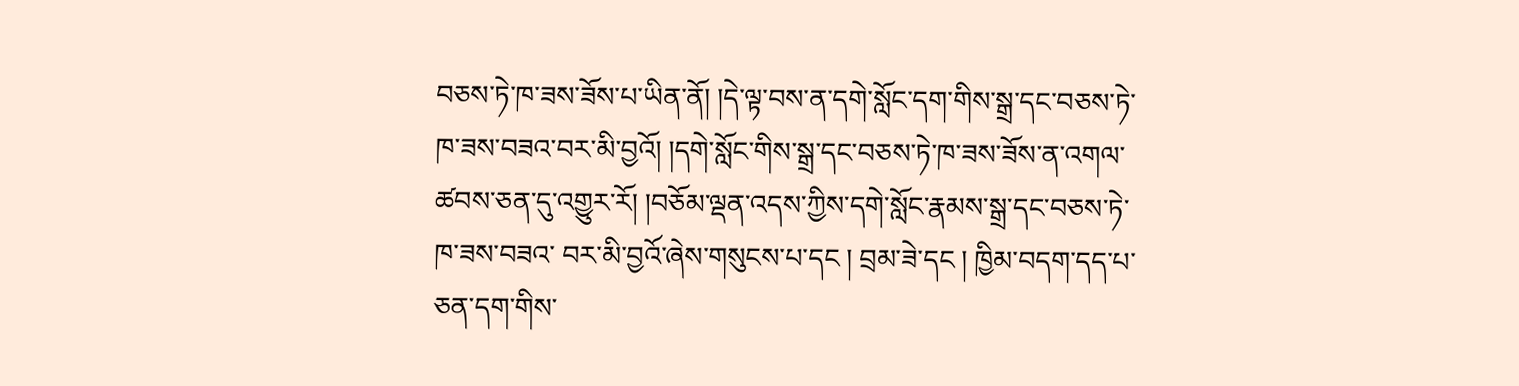བཅས་ཏེ་ཁ་ཟས་ཟོས་པ་ཡིན་ནོ། །དེ་ལྟ་བས་ན་དགེ་སློང་དག་གིས་སྒྲ་དང་བཅས་ཏེ་ཁ་ཟས་བཟའ་བར་མི་བྱའོ། །དགེ་སློང་གིས་སྒྲ་དང་བཅས་ཏེ་ཁ་ཟས་ཟོས་ན་འགལ་ཚབས་ཅན་དུ་འགྱུར་རོ། །བཅོམ་ལྡན་འདས་ཀྱིས་དགེ་སློང་རྣམས་སྒྲ་དང་བཅས་ཏེ་ཁ་ཟས་བཟའ་ བར་མི་བྱའོ་ཞེས་གསུངས་པ་དང ། བྲམ་ཟེ་དང ། ཁྱིམ་བདག་དད་པ་ཅན་དག་གིས་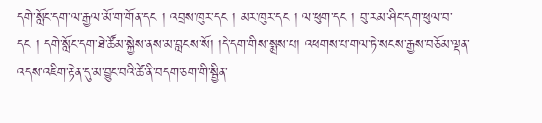དགེ་སློང་དག་ལ་རྒྱལ་མོ་ག་གོན་དང ། འབྲས་ཁུར་དང ། མར་ཁུར་དང ། ལ་ཕུག་དང ། བུ་རམ་ཤིང་དག་ཕུལ་བ་དང ། དགེ་སློང་དག་ཐེ་ཚོམ་སྐྱེས་ནས་མ་བླངས་སོ། །དེ་དག་གིས་སྨྲས་པ། འཕགས་པ་གལ་ཏེ་སངས་རྒྱས་བཅོམ་ལྡན་འདས་འཇིག་རྟེན་དུ་མ་བྱུང་བའི་ཚེ་ནི་བདག་ཅག་གི་སྦྱིན་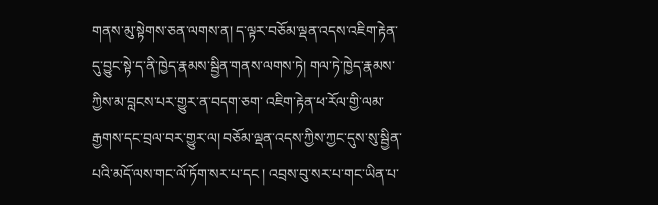གནས་མུ་སྟེགས་ཅན་ལགས་ན། ད་ལྟར་བཅོམ་ལྡན་འདས་འཇིག་རྟེན་དུ་བྱུང་སྟེ་ད་ནི་ཁྱེད་རྣམས་སྦྱིན་གནས་ལགས་ཏེ། གལ་ཏེ་ཁྱེད་རྣམས་ཀྱིས་མ་བླངས་པར་གྱུར་ན་བདག་ཅག་ འཇིག་རྟེན་ཕ་རོལ་གྱི་ལམ་རྒྱགས་དང་བྲལ་བར་གྱུར་ལ། བཅོམ་ལྡན་འདས་ཀྱིས་ཀྱང་དུས་སུ་སྦྱིན་པའི་མདོ་ལས་གང་ལོ་ཏོག་སར་པ་དང ། འབྲས་བུ་སར་པ་གང་ཡིན་པ་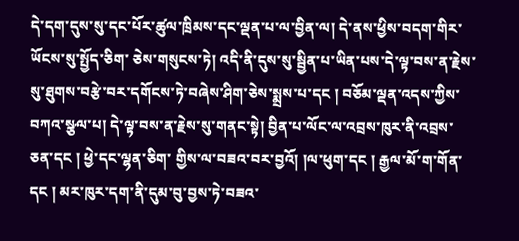དེ་དག་དུས་སུ་དང་པོར་ཚུལ་ཁྲིམས་དང་ལྡན་པ་ལ་བྱིན་ལ། དེ་ནས་ཕྱིས་བདག་གིར་ཡོངས་སུ་སྤྱོད་ཅིག་ ཅེས་གསུངས་ཏེ། འདི་ནི་དུས་སུ་སྦྱིན་པ་ཡིན་པས་དེ་ལྟ་བས་ན་རྗེས་སུ་ཐུགས་བརྩེ་བར་དགོངས་ཏེ་བཞེས་ཤིག་ཅེས་སྨྲས་པ་དང ། བཅོམ་ལྡན་འདས་ཀྱིས་བཀའ་སྩལ་པ། དེ་ལྟ་བས་ན་རྗེས་སུ་གནང་སྟེ། བྱིན་པ་ལོང་ལ་འབྲས་ཁུར་ནི་འབྲས་ཅན་དང ། ཕྱེ་དང་ལྷན་ཅིག་ གྱིས་ལ་བཟའ་བར་བྱའོ། །ལ་ཕུག་དང ། རྒྱལ་མོ་ག་གོན་དང ། མར་ཁུར་དག་ནི་དུམ་བུ་བྱས་ཏེ་བཟའ་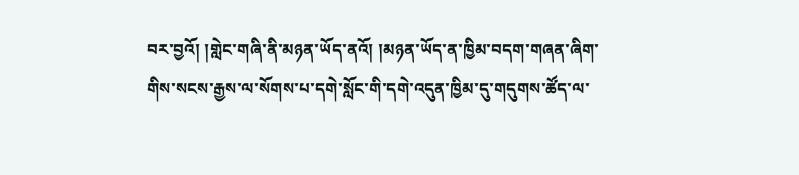བར་བྱའོ། །གླེང་གཞི་ནི་མཉན་ཡོད་ནའོ། །མཉན་ཡོད་ན་ཁྱིམ་བདག་གཞན་ཞིག་གིས་སངས་རྒྱས་ལ་སོགས་པ་དགེ་སློང་གི་དགེ་འདུན་ཁྱིམ་དུ་གདུགས་ཚོད་ལ་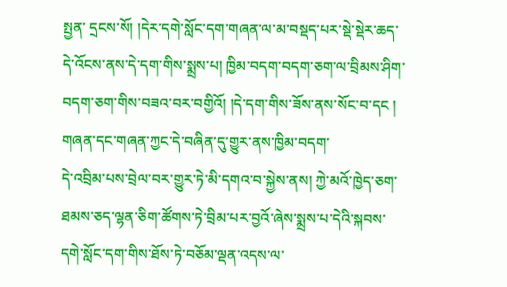སྤྱན་ དྲངས་སོ། །དེར་དགེ་སློང་དག་གཞན་ལ་མ་བསྡད་པར་སྡེ་སྡེར་ཆད་དེ་འོངས་ནས་དེ་དག་གིས་སྨྲས་པ། ཁྱིམ་བདག་བདག་ཅག་ལ་བྲིམས་ཤིག་བདག་ཅག་གིས་བཟའ་བར་བགྱིའོ། །དེ་དག་གིས་ཟོས་ནས་སོང་བ་དང ། གཞན་དང་གཞན་ཀྱང་དེ་བཞིན་དུ་གྱུར་ནས་ཁྱིམ་བདག་
དེ་འབྲིམ་པས་བྲེལ་བར་གྱུར་ཏེ་མི་དགའ་བ་སྐྱེས་ནས། ཀྱེ་མའོ་ཁྱེད་ཅག་ཐམས་ཅད་ལྷན་ཅིག་ཚོགས་ཏེ་བྲིམ་པར་བྱའོ་ཞེས་སྨྲས་པ་དེའི་སྐབས་དགེ་སློང་དག་གིས་ཐོས་ཏེ་བཅོམ་ལྡན་འདས་ལ་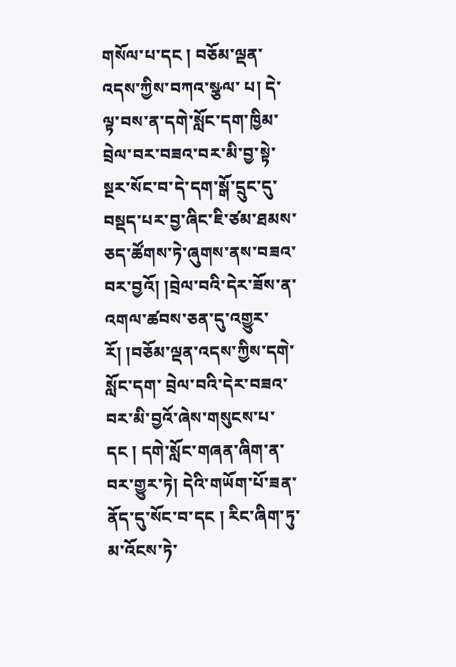གསོལ་པ་དང ། བཅོམ་ལྡན་འདས་ཀྱིས་བཀའ་སྩལ་ པ། དེ་ལྟ་བས་ན་དགེ་སློང་དག་ཁྱིམ་བྲེལ་བར་བཟའ་བར་མི་བྱ་སྟེ་སྔར་སོང་བ་དེ་དག་སྒོ་དྲུང་དུ་བསྡད་པར་བྱ་ཞིང་ཇི་ཙམ་ཐམས་ཅད་ཚོགས་ཏེ་ཞུགས་ནས་བཟའ་བར་བྱའོ། །བྲེལ་བའི་དེར་ཟོས་ན་འགལ་ཚབས་ཅན་དུ་འགྱུར་རོ། །བཅོམ་ལྡན་འདས་ཀྱིས་དགེ་སློང་དག་ བྲེལ་བའི་དེར་བཟའ་བར་མི་བྱའོ་ཞེས་གསུངས་པ་དང ། དགེ་སློང་གཞན་ཞིག་ན་བར་གྱུར་ཏེ། དེའི་གཡོག་པོ་ཟན་ནོད་དུ་སོང་བ་དང ། རིང་ཞིག་ཏུ་མ་འོངས་ཏེ་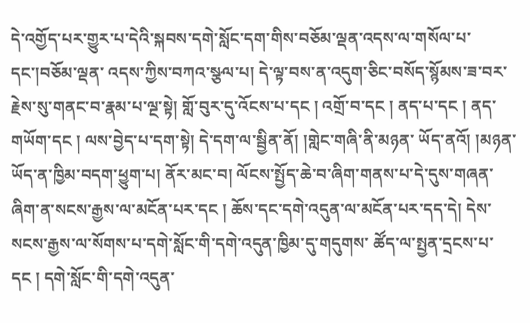དེ་འགྱོད་པར་གྱུར་པ་དེའི་སྐབས་དགེ་སློང་དག་གིས་བཅོམ་ལྡན་འདས་ལ་གསོལ་པ་དང་།བཅོམ་ལྡན་ འདས་ཀྱིས་བཀའ་སྩལ་པ། དེ་ལྟ་བས་ན་འདུག་ཅིང་བསོད་སྙོམས་ཟ་བར་རྗེས་སུ་གནང་བ་རྣམ་པ་ལྔ་སྟེ། གློ་བུར་དུ་འོངས་པ་དང ། འགྲོ་བ་དང ། ནད་པ་དང ། ནད་གཡོག་དང ། ལས་བྱེད་པ་དག་སྟེ། དེ་དག་ལ་སྦྱིན་ནོ། །གླེང་གཞི་ནི་མཉན་ ཡོད་ནའོ། །མཉན་ཡོད་ན་ཁྱིམ་བདག་ཕྱུག་པ། ནོར་མང་བ། ལོངས་སྤྱོད་ཆེ་བ་ཞིག་གནས་པ་དེ་དུས་གཞན་ཞིག་ན་སངས་རྒྱས་ལ་མངོན་པར་དང ། ཆོས་དང་དགེ་འདུན་ལ་མངོན་པར་དད་དེ། དེས་སངས་རྒྱས་ལ་སོགས་པ་དགེ་སློང་གི་དགེ་འདུན་ཁྱིམ་དུ་གདུགས་ ཚོད་ལ་སྤྱན་དྲངས་པ་དང ། དགེ་སློང་གི་དགེ་འདུན་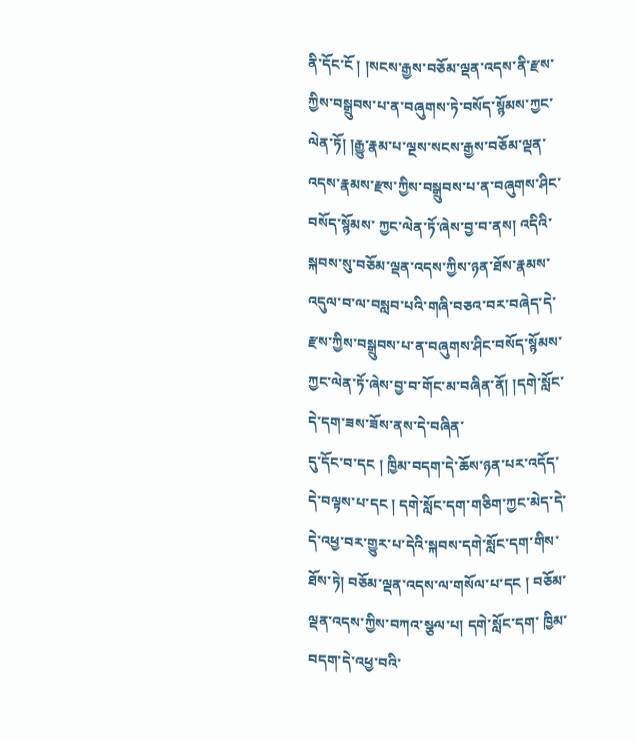ནི་དོང་ངོ ། །སངས་རྒྱས་བཅོམ་ལྡན་འདས་ནི་རྫས་ཀྱིས་བསྒྲུབས་པ་ན་བཞུགས་ཏེ་བསོད་སྙོམས་ཀྱང་ལེན་ཏོ། །རྒྱུ་རྣམ་པ་ལྔས་སངས་རྒྱས་བཅོམ་ལྡན་འདས་རྣམས་རྫས་ཀྱིས་བསྒྲུབས་པ་ན་བཞུགས་ཤིང་བསོད་སྙོམས་ ཀྱང་ལེན་ཏོ་ཞེས་བྱ་བ་ནས། འདིའི་སྐབས་སུ་བཅོམ་ལྡན་འདས་ཀྱིས་ཉན་ཐོས་རྣམས་འདུལ་བ་ལ་བསླབ་པའི་གཞི་བཅའ་བར་བཞེད་དེ་རྫས་ཀྱིས་བསྒྲུབས་པ་ན་བཞུགས་ཤིང་བསོད་སྙོམས་ཀྱང་ལེན་ཏོ་ཞེས་བྱ་བ་གོང་མ་བཞིན་ནོ། །དགེ་སློང་དེ་དག་ཟས་ཟོས་ནས་དེ་བཞིན་
དུ་དོང་བ་དང ། ཁྱིམ་བདག་དེ་ཆོས་ཉན་པར་འདོད་དེ་བལྟས་པ་དང ། དགེ་སློང་དག་གཅིག་ཀྱང་མེད་དེ་དེ་འཕྱ་བར་གྱུར་པ་དེའི་སྐབས་དགེ་སློང་དག་གིས་ཐོས་ཏེ། བཅོམ་ལྡན་འདས་ལ་གསོལ་པ་དང ། བཅོམ་ལྡན་འདས་ཀྱིས་བཀའ་སྩལ་པ། དགེ་སློང་དག་ ཁྱིམ་བདག་དེ་འཕྱ་བའི་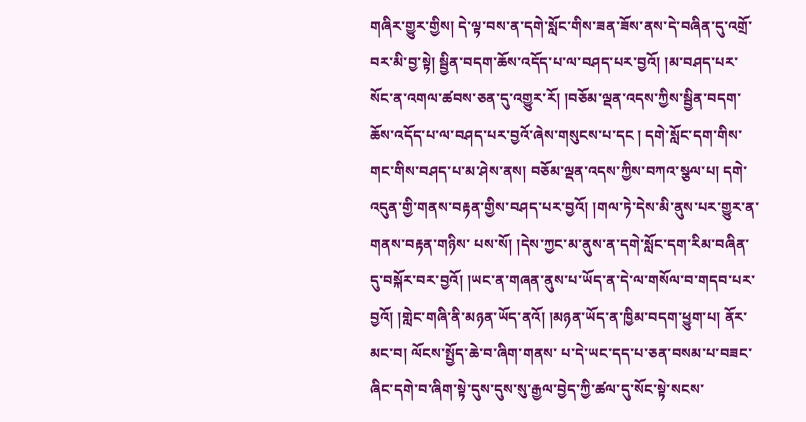གཞིར་གྱུར་གྱིས། དེ་ལྟ་བས་ན་དགེ་སློང་གིས་ཟན་ཟོས་ནས་དེ་བཞིན་དུ་འགྲོ་བར་མི་བྱ་སྟེ། སྦྱིན་བདག་ཆོས་འདོད་པ་ལ་བཤད་པར་བྱའོ། །མ་བཤད་པར་སོང་ན་འགལ་ཚབས་ཅན་དུ་འགྱུར་རོ། །བཅོམ་ལྡན་འདས་ཀྱིས་སྦྱིན་བདག་ ཆོས་འདོད་པ་ལ་བཤད་པར་བྱའོ་ཞེས་གསུངས་པ་དང ། དགེ་སློང་དག་གིས་གང་གིས་བཤད་པ་མ་ཤེས་ནས། བཅོམ་ལྡན་འདས་ཀྱིས་བཀའ་སྩལ་པ། དགེ་འདུན་གྱི་གནས་བརྟན་གྱིས་བཤད་པར་བྱའོ། །གལ་ཏེ་དེས་མི་ནུས་པར་གྱུར་ན་གནས་བརྟན་གཉིས་ པས་སོ། །དེས་ཀྱང་མ་ནུས་ན་དགེ་སློང་དག་རིམ་བཞིན་དུ་བསྐོར་བར་བྱའོ། །ཡང་ན་གཞན་ནུས་པ་ཡོད་ན་དེ་ལ་གསོལ་བ་གདབ་པར་བྱའོ། །གླེང་གཞི་ནི་མཉན་ཡོད་ནའོ། །མཉན་ཡོད་ན་ཁྱིམ་བདག་ཕྱུག་པ། ནོར་མང་བ། ལོངས་སྤྱོད་ཆེ་བ་ཞིག་གནས་ པ་དེ་ཡང་དད་པ་ཅན་བསམ་པ་བཟང་ཞིང་དགེ་བ་ཞིག་སྟེ་དུས་དུས་སུ་རྒྱལ་བྱེད་ཀྱི་ཚལ་དུ་སོང་སྟེ་སངས་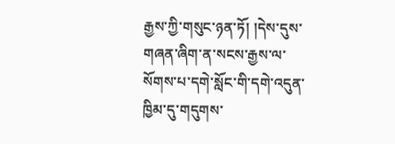རྒྱས་ཀྱི་གསུང་ཉན་ཏོ། །དེས་དུས་གཞན་ཞིག་ན་སངས་རྒྱས་ལ་སོགས་པ་དགེ་སློང་གི་དགེ་འདུན་ཁྱིམ་དུ་གདུགས་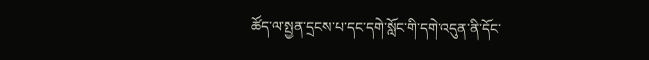ཚོད་ལ་སྤྱན་དྲངས་པ་དང་དགེ་སློང་གི་དགེ་འདུན་ནི་དོང་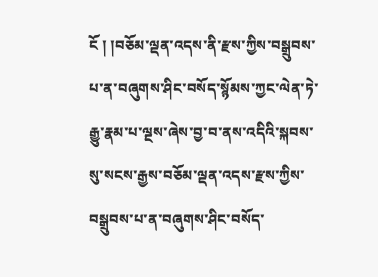ངོ ། །བཅོམ་ལྡན་འདས་ནི་རྫས་ཀྱིས་བསྒྲུབས་པ་ན་བཞུགས་ཤིང་བསོད་སྙོམས་ཀྱང་ལེན་ཏེ་རྒྱུ་རྣམ་པ་ལྔས་ཞེས་བྱ་བ་ནས་འདིའི་སྐབས་སུ་སངས་རྒྱས་བཅོམ་ལྡན་འདས་རྫས་ཀྱིས་བསྒྲུབས་པ་ན་བཞུགས་ཤིང་བསོད་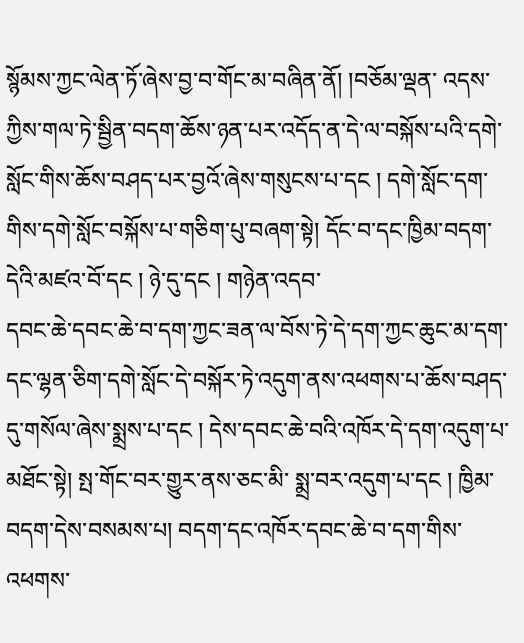སྙོམས་ཀྱང་ལེན་ཏོ་ཞེས་བྱ་བ་གོང་མ་བཞིན་ནོ། །བཅོམ་ལྡན་ འདས་ཀྱིས་གལ་ཏེ་སྦྱིན་བདག་ཆོས་ཉན་པར་འདོད་ན་དེ་ལ་བསྐོས་པའི་དགེ་སློང་གིས་ཆོས་བཤད་པར་བྱའོ་ཞེས་གསུངས་པ་དང ། དགེ་སློང་དག་གིས་དགེ་སློང་བསྐོས་པ་གཅིག་པུ་བཞག་སྟེ། དོང་བ་དང་ཁྱིམ་བདག་དེའི་མཛའ་བོ་དང ། ཉེ་དུ་དང ། གཉེན་འདབ་
དབང་ཆེ་དབང་ཆེ་བ་དག་ཀྱང་ཟན་ལ་བོས་ཏེ་དེ་དག་ཀྱང་ཆུང་མ་དག་དང་ལྷན་ཅིག་དགེ་སློང་དེ་བསྐོར་ཏེ་འདུག་ནས་འཕགས་པ་ཆོས་བཤད་དུ་གསོལ་ཞེས་སྨྲས་པ་དང ། དེས་དབང་ཆེ་བའི་འཁོར་དེ་དག་འདུག་པ་མཐོང་སྟེ། སྤ་གོང་བར་གྱུར་ནས་ཅང་མི་ སྨྲ་བར་འདུག་པ་དང ། ཁྱིམ་བདག་དེས་བསམས་པ། བདག་དང་འཁོར་དབང་ཆེ་བ་དག་གིས་འཕགས་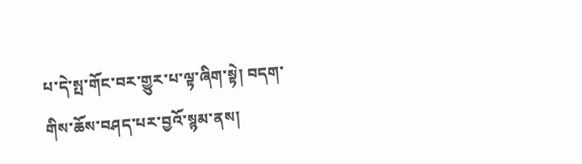པ་དེ་སྤ་གོང་བར་གྱུར་པ་ལྟ་ཞིག་སྟེ། བདག་གིས་ཆོས་བཤད་པར་བྱའོ་སྙམ་ནས།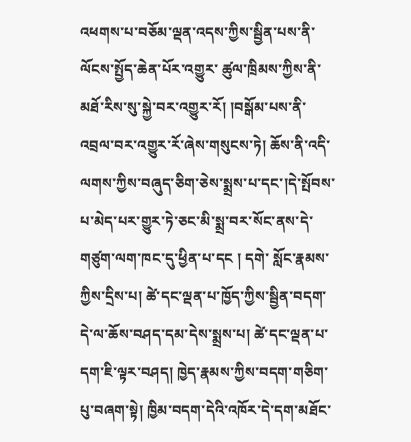འཕགས་པ་བཅོམ་ལྡན་འདས་ཀྱིས་སྦྱིན་པས་ནི་ལོངས་སྤྱོད་ཆེན་པོར་འགྱུར་ ཚུལ་ཁྲིམས་ཀྱིས་ནི་མཐོ་རིས་སུ་སྐྱེ་བར་འགྱུར་རོ། །བསྒོམ་པས་ནི་འབྲལ་བར་འགྱུར་རོ་ཞེས་གསུངས་ཏེ། ཆོས་ནི་འདི་ལགས་ཀྱིས་བཞུད་ཅིག་ཅེས་སྨྲས་པ་དང་།དེ་སྤོབས་པ་མེད་པར་གྱུར་ཏེ་ཅང་མི་སྨྲ་བར་སོང་ནས་དེ་གཙུག་ལག་ཁང་དུ་ཕྱིན་པ་དང ། དགེ་ སློང་རྣམས་ཀྱིས་དྲིས་པ། ཚེ་དང་ལྡན་པ་ཁྱོད་ཀྱིས་སྦྱིན་བདག་དེ་ལ་ཆོས་བཤད་དམ་དེས་སྨྲས་པ། ཚེ་དང་ལྡན་པ་དག་ཇི་ལྟར་བཤད། ཁྱེད་རྣམས་ཀྱིས་བདག་གཅིག་པུ་བཞག་སྟེ། ཁྱིམ་བདག་དེའི་འཁོར་དེ་དག་མཐོང་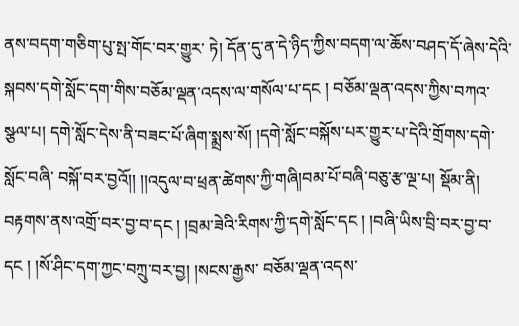ནས་བདག་གཅིག་པུ་སྤ་གོང་བར་གྱུར་ ཏེ། དོན་དུ་ན་དེ་ཉིད་ཀྱིས་བདག་ལ་ཆོས་བཤད་དོ་ཞེས་དེའི་སྐབས་དགེ་སློང་དག་གིས་བཅོམ་ལྡན་འདས་ལ་གསོལ་པ་དང ། བཅོམ་ལྡན་འདས་ཀྱིས་བཀའ་སྩལ་པ། དགེ་སློང་དེས་ནི་བཟང་པོ་ཞིག་སྨྲས་སོ། །དགེ་སློང་བསྐོས་པར་གྱུར་པ་དེའི་གྲོགས་དགེ་སློང་བཞི་ བསྐོ་བར་བྱའོ།། །།འདུལ་བ་ཕྲན་ཚེགས་ཀྱི་གཞི།བམ་པོ་བཞི་བཅུ་རྩ་ལྔ་པ། སྡོམ་ནི། བརྟགས་ནས་འགྲོ་བར་བྱ་བ་དང ། །བྲམ་ཟེའི་རིགས་ཀྱི་དགེ་སློང་དང ། །བཞི་ཡིས་བྲི་བར་བྱ་བ་དང ། །སོ་ཤིང་དག་ཀྱང་བཀྲུ་བར་བྱ། །སངས་རྒྱས་ བཅོམ་ལྡན་འདས་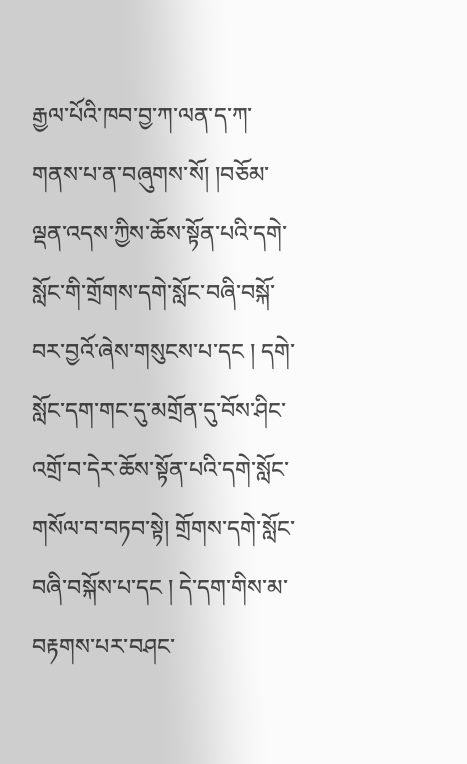རྒྱལ་པོའི་ཁབ་བྱ་ཀ་ལན་ད་ཀ་གནས་པ་ན་བཞུགས་སོ། །བཅོམ་ལྡན་འདས་ཀྱིས་ཆོས་སྟོན་པའི་དགེ་སློང་གི་གྲོགས་དགེ་སློང་བཞི་བསྐོ་བར་བྱའོ་ཞེས་གསུངས་པ་དང ། དགེ་སློང་དག་གང་དུ་མགྲོན་དུ་བོས་ཤིང་འགྲོ་བ་དེར་ཆོས་སྟོན་པའི་དགེ་སློང་
གསོལ་བ་བཏབ་སྟེ། གྲོགས་དགེ་སློང་བཞི་བསྐོས་པ་དང ། དེ་དག་གིས་མ་བརྟགས་པར་བཤང་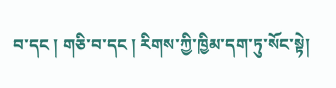བ་དང ། གཅི་བ་དང ། རིགས་ཀྱི་ཁྱིམ་དག་ཏུ་སོང་སྟེ།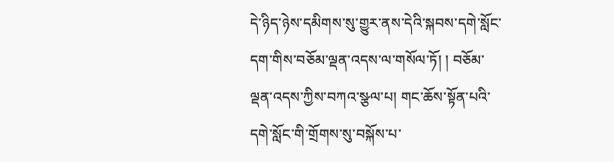དེ་ཉིད་ཉེས་དམིགས་སུ་གྱུར་ནས་དེའི་སྐབས་དགེ་སློང་དག་གིས་བཅོམ་ལྡན་འདས་ལ་གསོལ་ཏོ། ། བཅོམ་ལྡན་འདས་ཀྱིས་བཀའ་སྩལ་པ། གང་ཆོས་སྟོན་པའི་དགེ་སློང་གི་གྲོགས་སུ་བསྐོས་པ་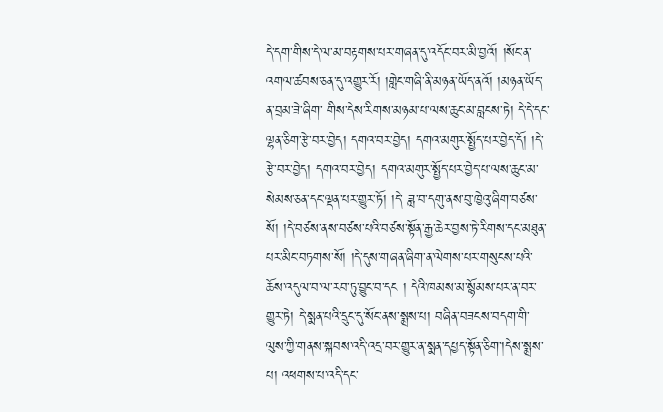དེ་དག་གིས་དེ་ལ་མ་བརྟགས་པར་གཞན་དུ་འདོང་བར་མི་བྱའོ། །སོང་ན་འགལ་ཚབས་ཅན་དུ་འགྱུར་རོ། །གླེང་གཞི་ནི་མཉན་ཡོད་ནའོ། །མཉན་ཡོད་ན་བྲམ་ཟེ་ཞིག་ གིས་དེས་རིགས་མཉམ་པ་ལས་ཆུང་མ་བླངས་ཏེ། དེ་དེ་དང་ལྷན་ཅིག་རྩེ་བར་བྱེད། དགའ་བར་བྱེད། དགའ་མགུར་སྤྱོད་པར་བྱེད་དོ། །དེ་རྩེ་བར་བྱེད། དགའ་བར་བྱེད། དགའ་མགུར་སྤྱོད་པར་བྱེད་པ་ལས་ཆུང་མ་སེམས་ཅན་དང་ལྡན་པར་གྱུར་ཏོ། །དེ་ ཟླ་བ་དགུ་ནས་བུ་ཁྱེའུ་ཞིག་བཙས་སོ། །དེ་བཙས་ནས་བཙས་པའི་བཙས་སྟོན་རྒྱ་ཆེར་བྱས་ཏེ་རིགས་དང་མཐུན་པར་མིང་བཏགས་སོ། །དེ་དུས་གཞན་ཞིག་ན་ལེགས་པར་གསུངས་པའི་ཆོས་འདུལ་བ་ལ་རབ་ཏུ་བྱུང་བ་དང ། དེའི་ཁམས་མ་སྙོམས་པར་ན་བར་ གྱུར་ཏེ། དེ་སྨན་པའི་དྲུང་དུ་སོང་ནས་སྨྲས་པ། བཞིན་བཟངས་བདག་གི་ལུས་ཀྱི་གནས་སྐབས་འདི་འདྲ་བར་གྱུར་ན་སྨན་དཔྱད་སྟོན་ཅིག་།དེས་སྨྲས་པ། འཕགས་པ་འདི་དང་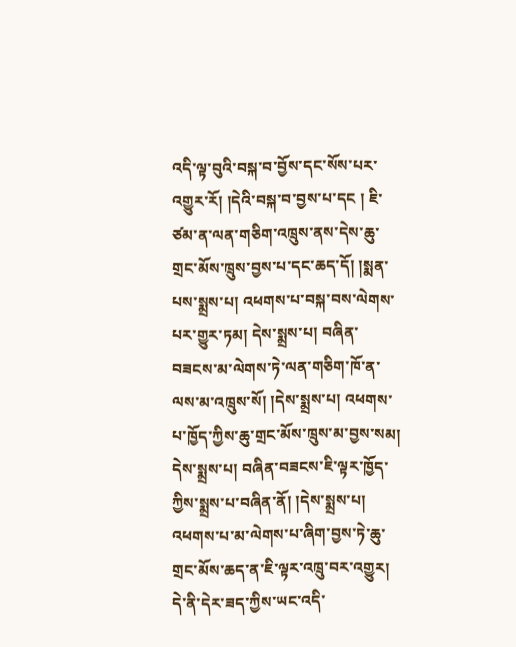འདི་ལྟ་བུའི་བསྐ་བ་བྱོས་དང་སོས་པར་འགྱུར་རོ། །དེའི་བསྐ་བ་བྱས་པ་དང ། ཇི་ཙམ་ན་ལན་གཅིག་འཁྲུས་ནས་དེས་ཆུ་གྲང་མོས་ཁྲུས་བྱས་པ་དང་ཆད་དོ། །སྨན་པས་སྨྲས་པ། འཕགས་པ་བསྐ་བས་ལེགས་པར་གྱུར་ཏམ། དེས་སྨྲས་པ། བཞིན་བཟངས་མ་ལེགས་ཏེ་ལན་གཅིག་ཁོ་ན་ལས་མ་འཁྲུས་སོ། །དེས་སྨྲས་པ། འཕགས་པ་ཁྱོད་ཀྱིས་ཆུ་གྲང་མོས་ཁྲུས་མ་བྱས་སམ། དེས་སྨྲས་པ། བཞིན་བཟངས་ཇི་ལྟར་ཁྱོད་ཀྱིས་སྨྲས་པ་བཞིན་ནོ། །དེས་སྨྲས་པ། འཕགས་པ་མ་ལེགས་པ་ཞིག་བྱས་ཏེ་ཆུ་གྲང་མོས་ཆད་ན་ཇི་ལྟར་འཁྲུ་བར་འགྱུར། དེ་ནི་དེར་ཟད་ཀྱིས་ཡང་འདི་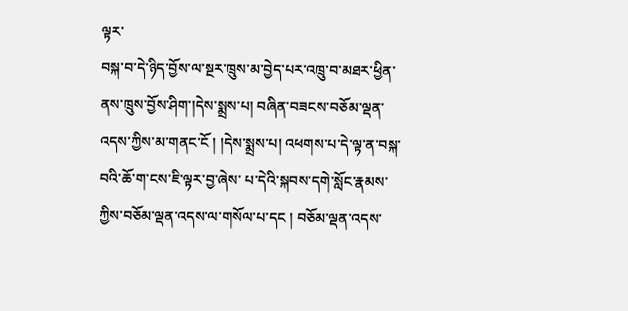ལྟར་
བསྐ་བ་དེ་ཉིད་བྱོས་ལ་སྔར་ཁྲུས་མ་བྱེད་པར་འཁྲུ་བ་མཐར་ཕྱིན་ནས་ཁྲུས་བྱོས་ཤིག་།དེས་སྨྲས་པ། བཞིན་བཟངས་བཅོམ་ལྡན་འདས་ཀྱིས་མ་གནང་ངོ ། །དེས་སྨྲས་པ། འཕགས་པ་དེ་ལྟ་ན་བསྐ་བའི་ཆོ་ག་ངས་ཇི་ལྟར་བྱ་ཞེས་ པ་དེའི་སྐབས་དགེ་སློང་རྣམས་ཀྱིས་བཅོམ་ལྡན་འདས་ལ་གསོལ་པ་དང ། བཅོམ་ལྡན་འདས་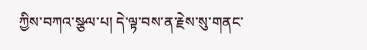ཀྱིས་བཀའ་སྩལ་པ། དེ་ལྟ་བས་ན་རྗེས་སུ་གནང་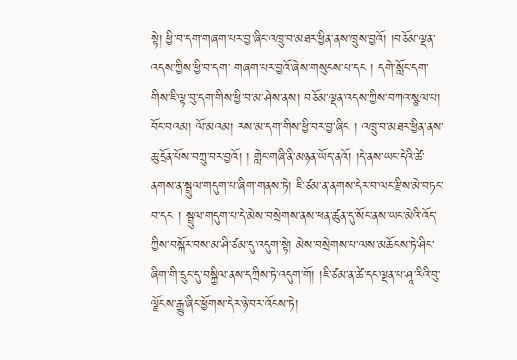སྟེ། ཕྱི་བ་དག་གཞག་པར་བྱ་ཞིང་འཁྲུ་བ་མཐར་ཕྱིན་ནས་ཁྲུས་བྱའོ། །བཅོམ་ལྡན་འདས་ཀྱིས་ཕྱི་བ་དག་ གཞག་པར་བྱའོ་ཞེས་གསུངས་པ་དང ། དགེ་སློང་དག་གིས་ཇི་ལྟ་བུ་དག་གིས་ཕྱི་བ་མ་ཤེས་ནས། བཅོམ་ལྡན་འདས་ཀྱིས་བཀའ་སྩལ་པ། བོང་བའམ། ལོ་མའམ། རས་མ་དག་གིས་ཕྱི་བར་བྱ་ཞིང ། འཁྲུ་བ་མཐར་ཕྱིན་ནས་ཆུ་དྲོན་པོས་བཀྲུ་བར་བྱའོ། ། གླེང་གཞི་ནི་མཉན་ཡོད་ནའོ། །དེ་ནས་ཡང་དེའི་ཚེ་ནགས་ན་སྦྲུལ་གདུག་པ་ཞིག་གནས་ཏེ། ཇི་ཙམ་ན་ནགས་དེར་བ་ལང་རྫིས་མེ་བཏང་བ་དང ། སྦྲུལ་གདུག་པ་དེ་མེས་བསྲེགས་ནས་ཕན་ཚུན་དུ་སོང་ནས་ཡང་མེའི་འོད་ཀྱིས་བསྐོར་བས་མ་ཤི་ཙམ་དུ་འདུག་སྟེ། མེས་བསྲེགས་པ་ལས་མཆོངས་ཏེ་ཤིང་ཞིག་གི་དྲུང་དུ་བསྐྱིལ་ནས་དཀྲིས་ཏེ་འདུག་གོ། །ཇི་ཙམ་ན་ཚེ་དང་ལྡན་པ་ཤཱ་རིའི་བུ་ལྗོངས་རྒྱུ་ཞིང་ཕྱོགས་དེར་ཉེ་བར་འོངས་ཏེ།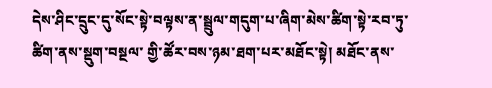དེས་ཤིང་དྲུང་དུ་སོང་སྟེ་བལྟས་ན་སྦྲུལ་གདུག་པ་ཞིག་མེས་ཚིག་སྟེ་རབ་ཏུ་ཚིག་ནས་སྡུག་བསྔལ་ གྱི་ཚོར་བས་ཉམ་ཐག་པར་མཐོང་སྟེ། མཐོང་ནས་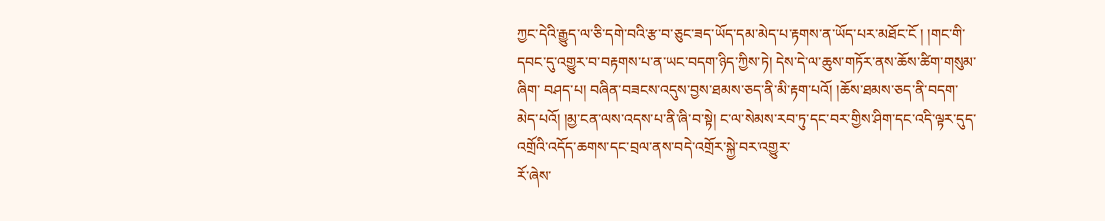ཀྱང་དེའི་རྒྱུད་ལ་ཅི་དགེ་བའི་རྩ་བ་ཅུང་ཟད་ཡོད་དམ་མེད་པ་རྟགས་ན་ཡོད་པར་མཐོང་ངོ ། །གང་གི་དབང་དུ་འགྱུར་བ་བརྟགས་པ་ན་ཡང་བདག་ཉིད་ཀྱིས་ཏེ། དེས་དེ་ལ་ཆུས་གཏོར་ནས་ཆོས་ཚིག་གསུམ་ཞིག་ བཤད་པ། བཞིན་བཟངས་འདུས་བྱས་ཐམས་ཅད་ནི་མི་རྟག་པའོ། །ཆོས་ཐམས་ཅད་ནི་བདག་མེད་པའོ། །མྱ་ངན་ལས་འདས་པ་ནི་ཞི་བ་སྟེ། ང་ལ་སེམས་རབ་ཏུ་དང་བར་གྱིས་ཤིག་དང་འདི་ལྟར་དུད་འགྲོའི་འདོད་ཆགས་དང་བྲལ་ནས་བདེ་འགྲོར་སྐྱེ་བར་འགྱུར་
རོ་ཞེས་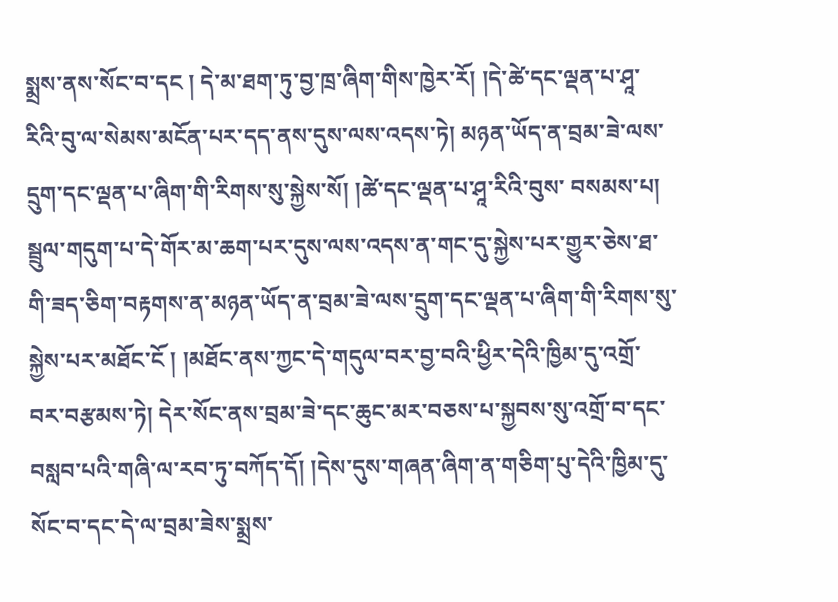སྨྲས་ནས་སོང་བ་དང ། དེ་མ་ཐག་ཏུ་བྱ་ཁྲ་ཞིག་གིས་ཁྱེར་རོ། །དེ་ཚེ་དང་ལྡན་པ་ཤཱ་རིའི་བུ་ལ་སེམས་མངོན་པར་དད་ནས་དུས་ལས་འདས་ཏེ། མཉན་ཡོད་ན་བྲམ་ཟེ་ལས་དྲུག་དང་ལྡན་པ་ཞིག་གི་རིགས་སུ་སྐྱེས་སོ། །ཚེ་དང་ལྡན་པ་ཤཱ་རིའི་བུས་ བསམས་པ། སྦྲུལ་གདུག་པ་དེ་གོར་མ་ཆག་པར་དུས་ལས་འདས་ན་གང་དུ་སྐྱེས་པར་གྱུར་ཅེས་ཐ་གི་ཟད་ཅིག་བརྟགས་ན་མཉན་ཡོད་ན་བྲམ་ཟེ་ལས་དྲུག་དང་ལྡན་པ་ཞིག་གི་རིགས་སུ་སྐྱེས་པར་མཐོང་ངོ ། །མཐོང་ནས་ཀྱང་དེ་གདུལ་བར་བྱ་བའི་ཕྱིར་དེའི་ཁྱིམ་དུ་འགྲོ་ བར་བརྩམས་ཏེ། དེར་སོང་ནས་བྲམ་ཟེ་དང་ཆུང་མར་བཅས་པ་སྐྱབས་སུ་འགྲོ་བ་དང་བསླབ་པའི་གཞི་ལ་རབ་ཏུ་བཀོད་དོ། །དེས་དུས་གཞན་ཞིག་ན་གཅིག་པུ་དེའི་ཁྱིམ་དུ་སོང་བ་དང་དེ་ལ་བྲམ་ཟེས་སྨྲས་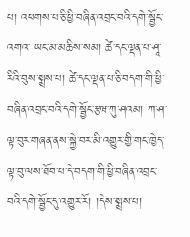པ། འཕགས་པ་ཅི་ཕྱི་བཞིན་འབྲང་བའི་དགེ་སྦྱོང་འགའ་ ཡང་མ་མཆིས་སམ། ཚེ་དང་ལྡན་པ་ཤཱ་རིའི་བུས་སྨྲས་པ། ཚེ་དང་ལྡན་པ་ཅི་བདག་གི་ཕྱི་བཞིན་འབྲང་བའི་དགེ་སྦྱོང་རྩཝ་ཀུ་ཤའམ། ཀ་ཤ་ལྟ་བུར་གཞན་ནས་སྐྱེ་བར་མི་འགྱུར་གྱི་གང་ཁྱེད་ལྟ་བུ་ལས་ཐོབ་པ་དེ་བདག་གི་ཕྱི་བཞིན་འབྲང་བའི་དགེ་སྦྱོང་དུ་འགྱུར་རོ། །དེས་སྨྲས་པ།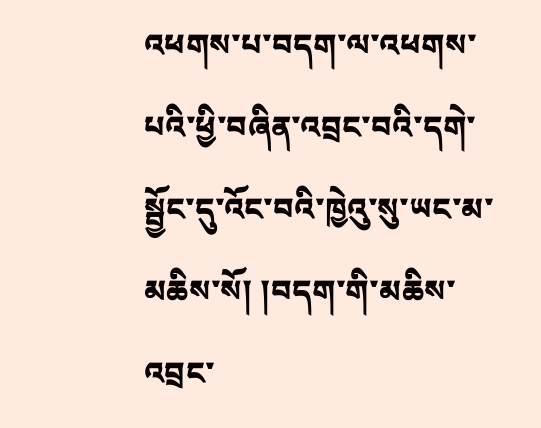འཕགས་པ་བདག་ལ་འཕགས་པའི་ཕྱི་བཞིན་འབྲང་བའི་དགེ་སྦྱོང་དུ་འོང་བའི་ཁྱེའུ་སུ་ཡང་མ་མཆིས་སོ། །བདག་གི་མཆིས་འབྲང་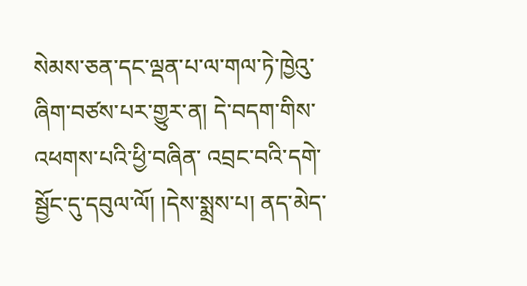སེམས་ཅན་དང་ལྡན་པ་ལ་གལ་ཏེ་ཁྱེའུ་ཞིག་བཙས་པར་གྱུར་ན། དེ་བདག་གིས་འཕགས་པའི་ཕྱི་བཞིན་ འབྲང་བའི་དགེ་སྦྱོང་དུ་དབུལ་ལོ། །དེས་སྨྲས་པ། ནད་མེད་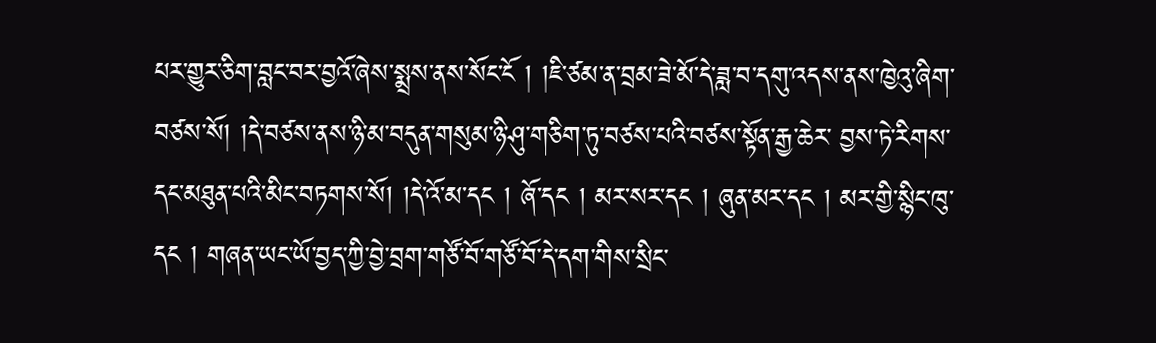པར་གྱུར་ཅིག་བླང་བར་བྱའོ་ཞེས་སྨྲས་ནས་སོང་ངོ ། །ཇི་ཙམ་ན་བྲམ་ཟེ་མོ་དེ་ཟླ་བ་དགུ་འདས་ནས་ཁྱེའུ་ཞིག་བཙས་སོ། །དེ་བཙས་ནས་ཉི་མ་བདུན་གསུམ་ཉི་ཤུ་གཅིག་ཏུ་བཙས་པའི་བཙས་སྟོན་རྒྱ་ཆེར་ བྱས་ཏེ་རིགས་དང་མཐུན་པའི་མིང་བཏགས་སོ། །དེ་འོ་མ་དང ། ཞོ་དང ། མར་སར་དང ། ཞུན་མར་དང ། མར་གྱི་སྙིང་ཁུ་དང ། གཞན་ཡང་ཡོ་བྱད་ཀྱི་བྱེ་བྲག་གཙོ་བོ་གཙོ་བོ་དེ་དག་གིས་སྲིང་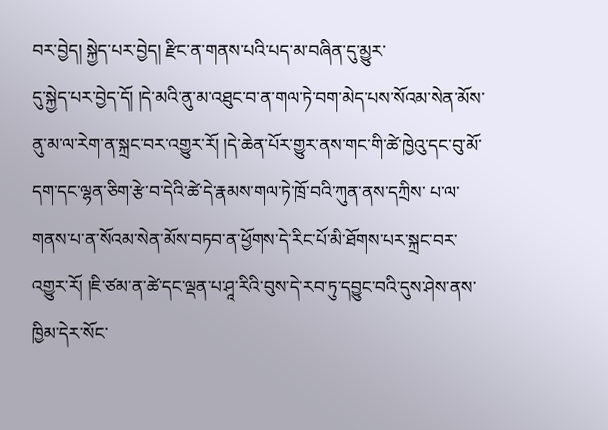བར་བྱེད། སྐྱེད་པར་བྱེད། རྫིང་ན་གནས་པའི་པད་མ་བཞིན་དུ་མྱུར་
དུ་སྐྱེད་པར་བྱེད་དོ། །དེ་མའི་ནུ་མ་འཐུང་བ་ན་གལ་ཏེ་བག་མེད་པས་སོའམ་སེན་མོས་ནུ་མ་ལ་རེག་ན་སྐྲང་བར་འགྱུར་རོ། །དེ་ཆེན་པོར་གྱུར་ནས་གང་གི་ཚེ་ཁྱེའུ་དང་བུ་མོ་དག་དང་ལྷན་ཅིག་རྩེ་བ་དེའི་ཚེ་དེ་རྣམས་གལ་ཏེ་ཁྲོ་བའི་ཀུན་ནས་དཀྲིས་ པ་ལ་གནས་པ་ན་སོའམ་སེན་མོས་བཏབ་ན་ཕྱོགས་དེ་རིང་པོ་མི་ཐོགས་པར་སྐྲང་བར་འགྱུར་རོ། །ཇི་ཙམ་ན་ཚེ་དང་ལྡན་པ་ཤཱ་རིའི་བུས་དེ་རབ་ཏུ་དབྱུང་བའི་དུས་ཤེས་ནས་ཁྱིམ་དེར་སོང་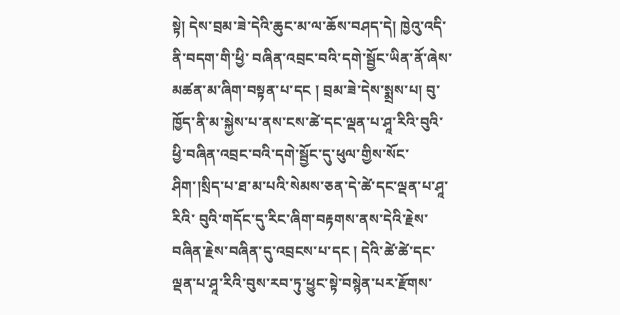སྟེ། དེས་བྲམ་ཟེ་དེའི་ཆུང་མ་ལ་ཆོས་བཤད་དེ། ཁྱེའུ་འདི་ནི་བདག་གི་ཕྱི་ བཞིན་འབྲང་བའི་དགེ་སྦྱོང་ཡིན་ནོ་ཞེས་མཚན་མ་ཞིག་བསྟན་པ་དང ། བྲམ་ཟེ་དེས་སྨྲས་པ། བུ་ཁྱོད་ནི་མ་སྐྱེས་པ་ནས་ངས་ཚེ་དང་ལྡན་པ་ཤཱ་རིའི་བུའི་ཕྱི་བཞིན་འབྲང་བའི་དགེ་སྦྱོང་དུ་ཕུལ་གྱིས་སོང་ཤིག་།སྲིད་པ་ཐ་མ་པའི་སེམས་ཅན་དེ་ཚེ་དང་ལྡན་པ་ཤཱ་རིའི་ བུའི་གདོང་དུ་རིང་ཞིག་བརྟགས་ནས་དེའི་རྗེས་བཞིན་རྗེས་བཞིན་དུ་འབྲངས་པ་དང ། དེའི་ཚེ་ཚེ་དང་ལྡན་པ་ཤཱ་རིའི་བུས་རབ་ཏུ་ཕྱུང་སྟེ་བསྙེན་པར་རྫོགས་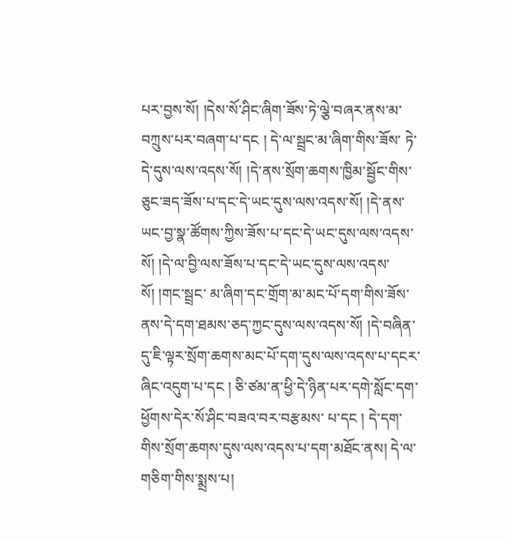པར་བྱས་སོ། །དེས་སོ་ཤིང་ཞིག་ཟོས་ཏེ་ལྕེ་བཞར་ནས་མ་བཀྲུས་པར་བཞག་པ་དང ། དེ་ལ་སྦྲང་མ་ཞིག་གིས་ཟོས་ ཏེ་དེ་དུས་ལས་འདས་སོ། །དེ་ནས་སྲོག་ཆགས་ཁྱིམ་སྦྱོང་གིས་ཅུང་ཟད་ཟོས་པ་དང་དེ་ཡང་དུས་ལས་འདས་སོ། །དེ་ནས་ཡང་བྱ་སྣ་ཚོགས་ཀྱིས་ཟོས་པ་དང་དེ་ཡང་དུས་ལས་འདས་སོ། །དེ་ལ་བྱི་ལས་ཟོས་པ་དང་དེ་ཡང་དུས་ལས་འདས་སོ། །གང་སྦྲང་ མ་ཞིག་དང་གྲོག་མ་མང་པོ་དག་གིས་ཟོས་ནས་དེ་དག་ཐམས་ཅད་ཀྱང་དུས་ལས་འདས་སོ། །དེ་བཞིན་དུ་ཇི་ལྟར་སྲོག་ཆགས་མང་པོ་དག་དུས་ལས་འདས་པ་དངར་ཞིང་འདུག་པ་དང ། ཅི་ཙམ་ན་ཕྱི་དེ་ཉིན་པར་དགེ་སློང་དག་ཕྱོགས་དེར་སོ་ཤིང་བཟའ་བར་བརྩམས་ པ་དང ། དེ་དག་གིས་སྲོག་ཆགས་དུས་ལས་འདས་པ་དག་མཐོང་ནས། དེ་ལ་གཅིག་གིས་སྨྲས་པ།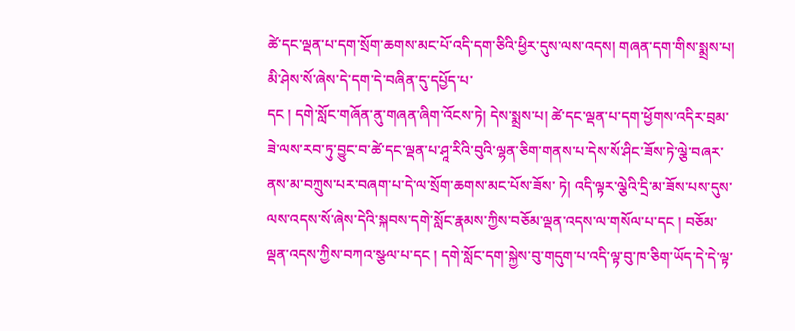ཚེ་དང་ལྡན་པ་དག་སྲོག་ཆགས་མང་པོ་འདི་དག་ཅིའི་ཕྱིར་དུས་ལས་འདས། གཞན་དག་གིས་སྨྲས་པ། མི་ཤེས་སོ་ཞེས་དེ་དག་དེ་བཞིན་དུ་དཔྱོད་པ་
དང ། དགེ་སློང་གཞོན་ནུ་གཞན་ཞིག་འོངས་ཏེ། དེས་སྨྲས་པ། ཚེ་དང་ལྡན་པ་དག་ཕྱོགས་འདིར་བྲམ་ཟེ་ལས་རབ་ཏུ་བྱུང་བ་ཚེ་དང་ལྡན་པ་ཤཱ་རིའི་བུའི་ལྷན་ཅིག་གནས་པ་དེས་སོ་ཤིང་ཟོས་ཏེ་ལྕེ་བཞར་ནས་མ་བཀྲུས་པར་བཞག་པ་དེ་ལ་སྲོག་ཆགས་མང་པོས་ཟོས་ ཏེ། འདི་ལྟར་ལྕེའི་དྲི་མ་ཟོས་པས་དུས་ལས་འདས་སོ་ཞེས་དེའི་སྐབས་དགེ་སློང་རྣམས་ཀྱིས་བཅོམ་ལྡན་འདས་ལ་གསོལ་པ་དང ། བཅོམ་ལྡན་འདས་ཀྱིས་བཀའ་སྩལ་པ་དང ། དགེ་སློང་དག་སྐྱེས་བུ་གདུག་པ་འདི་ལྟ་བུ་ཁ་ཅིག་ཡོད་དེ་དེ་ལྟ་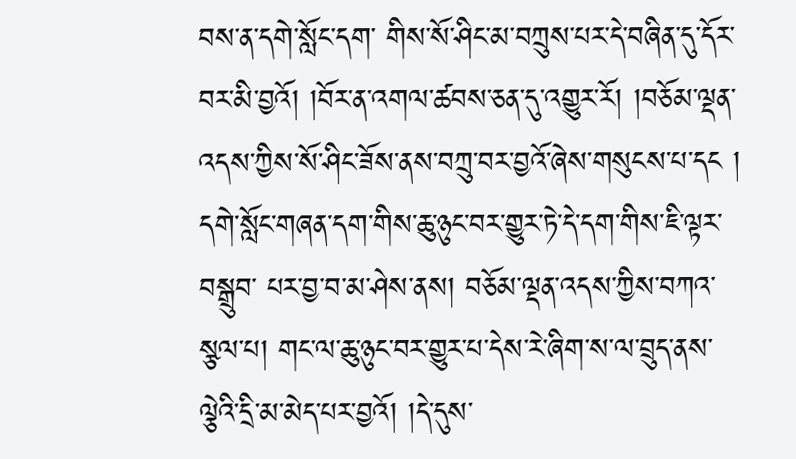བས་ན་དགེ་སློང་དག་ གིས་སོ་ཤིང་མ་བཀྲུས་པར་དེ་བཞིན་དུ་དོར་བར་མི་བྱའོ། །བོར་ན་འགལ་ཚབས་ཅན་དུ་འགྱུར་རོ། །བཅོམ་ལྡན་འདས་ཀྱིས་སོ་ཤིང་ཟོས་ནས་བཀྲུ་བར་བྱའོ་ཞེས་གསུངས་པ་དང ། དགེ་སློང་གཞན་དག་གིས་ཆུ་ཉུང་བར་གྱུར་ཏེ་དེ་དག་གིས་ཇི་ལྟར་བསྒྲུབ་ པར་བྱ་བ་མ་ཤེས་ནས། བཅོམ་ལྡན་འདས་ཀྱིས་བཀའ་སྩལ་པ། གང་ལ་ཆུ་ཉུང་བར་གྱུར་པ་དེས་རེ་ཞིག་ས་ལ་བྲུད་ནས་ལྕེའི་དྲི་མ་མེད་པར་བྱའོ། །དེ་དུས་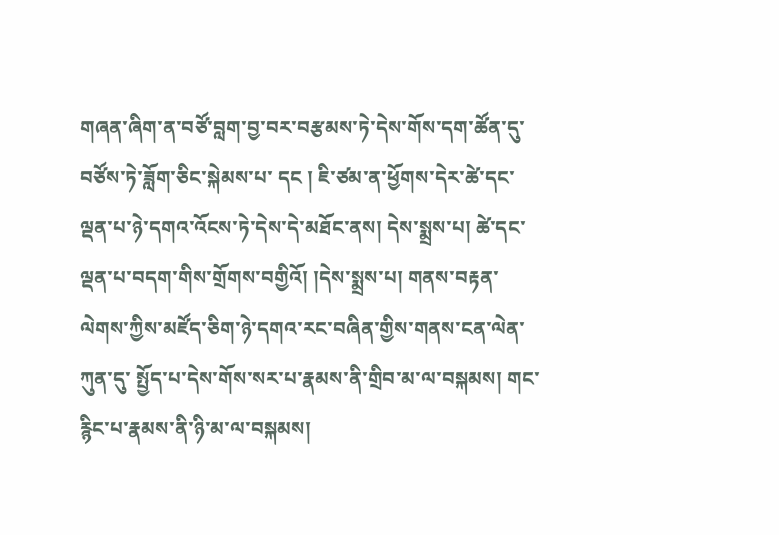གཞན་ཞིག་ན་བཙོ་བླག་བྱ་བར་བརྩམས་ཏེ་དེས་གོས་དག་ཚོན་དུ་བཙོས་ཏེ་ཟློག་ཅིང་སྐེམས་པ་ དང ། ཇི་ཙམ་ན་ཕྱོགས་དེར་ཚེ་དང་ལྡན་པ་ཉེ་དགའ་འོངས་ཏེ་དེས་དེ་མཐོང་ནས། དེས་སྨྲས་པ། ཚེ་དང་ལྡན་པ་བདག་གིས་གྲོགས་བགྱིའོ། །དེས་སྨྲས་པ། གནས་བརྟན་ལེགས་ཀྱིས་མཛོད་ཅིག་ཉེ་དགའ་རང་བཞིན་གྱིས་གནས་ངན་ལེན་ཀུན་དུ་ སྤྱོད་པ་དེས་གོས་སར་པ་རྣམས་ནི་གྲིབ་མ་ལ་བསྐམས། གང་རྙིང་པ་རྣམས་ནི་ཉི་མ་ལ་བསྐམས།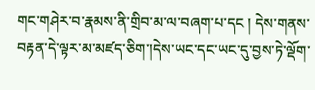གང་གཤེར་བ་རྣམས་ནི་གྲིབ་མ་ལ་བཞག་པ་དང ། དེས་གནས་བརྟན་དེ་ལྟར་མ་མཛད་ཅིག་།དེས་ཡང་དང་ཡང་དུ་བྱས་ཏེ་ལྡོག་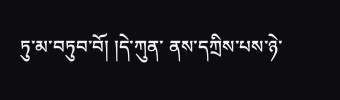ཏུ་མ་བཏུབ་བོ། །དེ་ཀུན་ ནས་དཀྲིས་པས་ཉེ་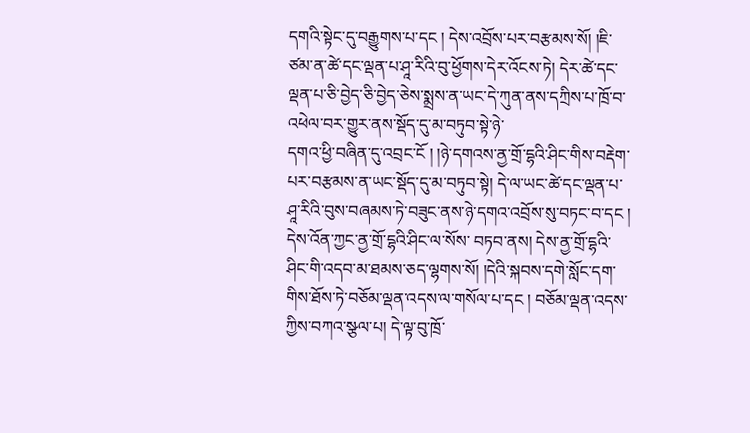དགའི་སྟེང་དུ་བརྒྱུགས་པ་དང ། དེས་འབྲོས་པར་བརྩམས་སོ། །ཇི་ཙམ་ན་ཚེ་དང་ལྡན་པ་ཤཱ་རིའི་བུ་ཕྱོགས་དེར་འོངས་ཏེ། དེར་ཚེ་དང་ལྡན་པ་ཅི་བྱེད་ཅི་བྱེད་ཅེས་སྨྲས་ན་ཡང་དེ་ཀུན་ནས་དཀྲིས་པ་ཁྲོ་བ་འཕེལ་བར་གྱུར་ནས་སྡོད་དུ་མ་བཏུབ་སྟེ་ཉེ་
དགའ་ཕྱི་བཞིན་དུ་འབྲང་ངོ ། །ཉེ་དགའས་ནྱ་གྲོ་དྷའི་ཤིང་གིས་བརྡེག་པར་བརྩམས་ན་ཡང་སྡོད་དུ་མ་བཏུབ་སྟེ། དེ་ལ་ཡང་ཚེ་དང་ལྡན་པ་ཤཱ་རིའི་བུས་བཞམས་ཏེ་བཟུང་ནས་ཉེ་དགའ་འབྲོས་སུ་བཏང་བ་དང ། དེས་འོན་ཀྱང་ནྱ་གྲོ་དྷའི་ཤིང་ལ་སོས་ བཏབ་ནས། དེས་ནྱ་གྲོ་དྷའི་ཤིང་གི་འདབ་མ་ཐམས་ཅད་ལྷགས་སོ། །དེའི་སྐབས་དགེ་སློང་དག་གིས་ཐོས་ཏེ་བཅོམ་ལྡན་འདས་ལ་གསོལ་པ་དང ། བཅོམ་ལྡན་འདས་ཀྱིས་བཀའ་སྩལ་པ། དེ་ལྟ་བུ་ཁྲོ་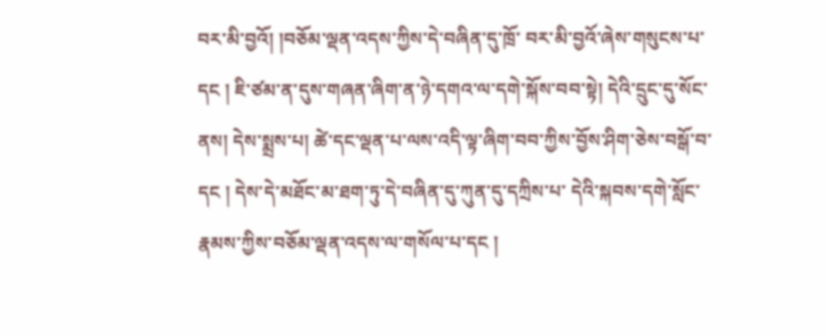བར་མི་བྱའོ། །བཅོམ་ལྡན་འདས་ཀྱིས་དེ་བཞིན་དུ་ཁྲོ་ བར་མི་བྱའོ་ཞེས་གསུངས་པ་དང ། ཇི་ཙམ་ན་དུས་གཞན་ཞིག་ན་ཉེ་དགའ་ལ་དགེ་སྐོས་བབ་སྟེ། དེའི་དྲུང་དུ་སོང་ནས། དེས་སྨྲས་པ། ཚེ་དང་ལྡན་པ་ལས་འདི་ལྟ་ཞིག་བབ་ཀྱིས་བྱོས་ཤིག་ཅེས་བསྒོ་བ་དང ། དེས་དེ་མཐོང་མ་ཐག་ཏུ་དེ་བཞིན་དུ་ཀུན་དུ་དཀྲིས་པ་ དེའི་སྐབས་དགེ་སློང་རྣམས་ཀྱིས་བཅོམ་ལྡན་འདས་ལ་གསོལ་པ་དང །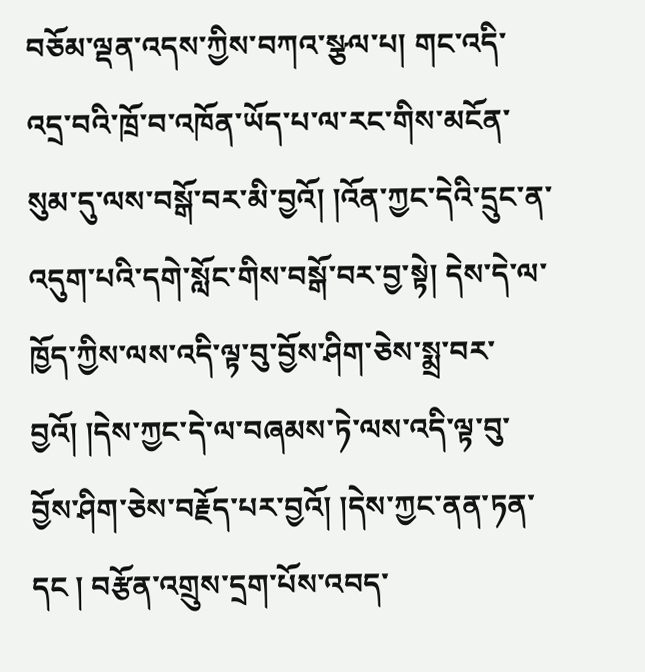བཅོམ་ལྡན་འདས་ཀྱིས་བཀའ་སྩལ་པ། གང་འདི་འདྲ་བའི་ཁྲོ་བ་འཁོན་ཡོད་པ་ལ་རང་གིས་མངོན་སུམ་དུ་ལས་བསྒོ་བར་མི་བྱའོ། །འོན་ཀྱང་དེའི་དྲུང་ན་འདུག་པའི་དགེ་སློང་གིས་བསྒོ་བར་བྱ་སྟེ། དེས་དེ་ལ་ཁྱོད་ཀྱིས་ལས་འདི་ལྟ་བུ་བྱོས་ཤིག་ཅེས་སྨྲ་བར་བྱའོ། །དེས་ཀྱང་དེ་ལ་བཞམས་ཏེ་ལས་འདི་ལྟ་བུ་བྱོས་ཤིག་ཅེས་བརྗོད་པར་བྱའོ། །དེས་ཀྱང་ནན་ཏན་དང ། བརྩོན་འགྲུས་དྲག་པོས་འབད་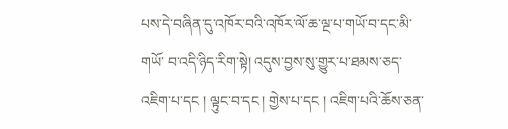པས་དེ་བཞིན་དུ་འཁོར་བའི་འཁོར་ལོ་ཆ་ལྔ་པ་གཡོ་བ་དང་མི་གཡོ་ བ་འདི་ཉིད་རིག་སྟེ། འདུས་བྱས་སུ་གྱུར་པ་ཐམས་ཅད་འཇིག་པ་དང ། ལྟུང་བ་དང ། གྱེས་པ་དང ། འཇིག་པའི་ཆོས་ཅན་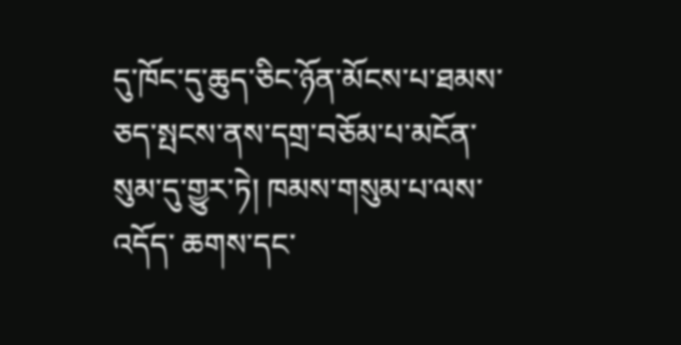དུ་ཁོང་དུ་ཆུད་ཅིང་ཉོན་མོངས་པ་ཐམས་ཅད་སྤངས་ནས་དགྲ་བཅོམ་པ་མངོན་སུམ་དུ་གྱུར་ཏེ། ཁམས་གསུམ་པ་ལས་འདོད་ ཆགས་དང་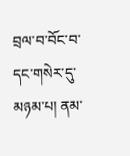བྲལ་བ་བོང་བ་དང་གསེར་དུ་མཉམ་པ། ནམ་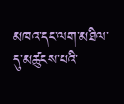མཁའ་དང་ལག་མཐིལ་དུ་མཚུངས་པའི་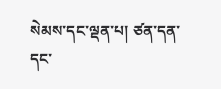སེམས་དང་ལྡན་པ། ཙན་དན་དང་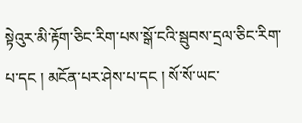སྟེའུར་མི་རྟོག་ཅིང་རིག་པས་སྒོ་ངའི་སྦུབས་དྲལ་ཅིང་རིག་པ་དང ། མངོན་པར་ཤེས་པ་དང ། སོ་སོ་ཡང་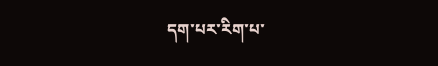དག་པར་རིག་པ་